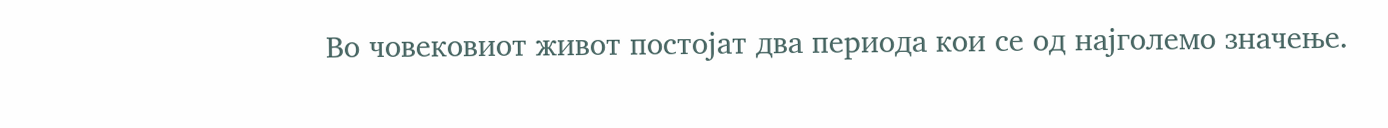Во човековиот живот постојат два периода кои се од најголемо значење.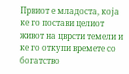Првиот е младоста, која ке го постави целиот живот на цврсти темели и ке го откупи времете со богатство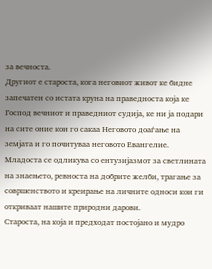за вечноста.
Другиот е староста, кога неговиот живот ке бидне запечатен со истата круна на праведноста која ке Господ вечниот и праведниот судија, ке ни ја подари на сите оние кои го сакаа Неговото доаѓање на земјата и го почитуваа неговото Евангелие.
Младоста се одликува со ентузијазмот за светлината на знаењето, ревноста на добрите желби, трагање за совршенството и креирање на личните односи кои ги откриваат нашите природни дарови.
Староста, на која и предходат постојано и мудро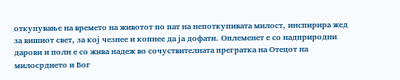откупување на времето на животот по пат на непоткупивата милост, инспирира жед за вишиот свет, за кој чезнее и копнее да ја дофати. Оплеменет е со надприродни дарови и полн е со жива надеж во сочуствителната прегратка на Отецот на милосрдието и Бог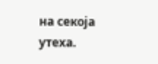на секоја утеха.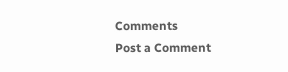Comments
Post a Comment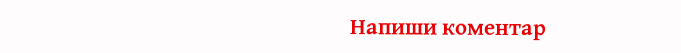Напиши коментар